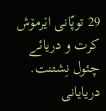29 توپّانی اێرمۆش کرت و دریائے چئول نِشتنت.
دریایانی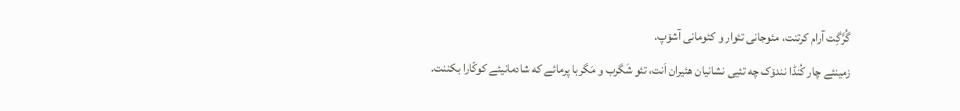گُرَّگِت آرام کرتنت، مئوجانی تئوار و کئومانی آشۆپ.
زمینئے چار کُنڈا نندۆک چه تئیی نشانیان هئیران اَنت، تئو شَگرب و مَگربا پرمائے که شادمانیئے کوکّارا بکننت.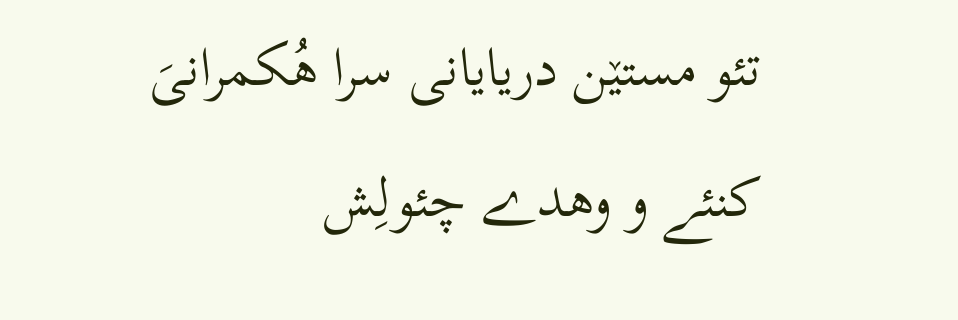تئو مستێن دریایانی سرا هُکمرانیَ کنئے و وهدے چئولِش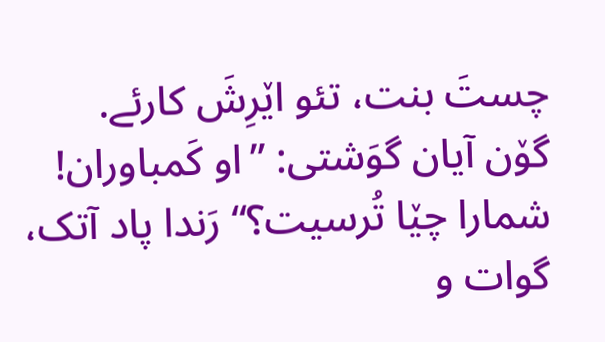چستَ بنت، تئو اێرِشَ کارئے.
گۆن آیان گوَشتی: ”او کَمباوران! شمارا چێا تُرسیت؟“ رَندا پاد آتک، گوات و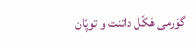گوَرمی هَکّل داتنت و توپّان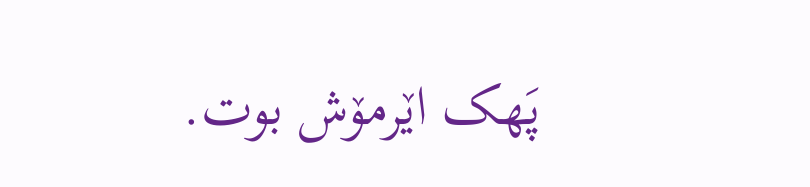پَهک اێرمۆش بوت.